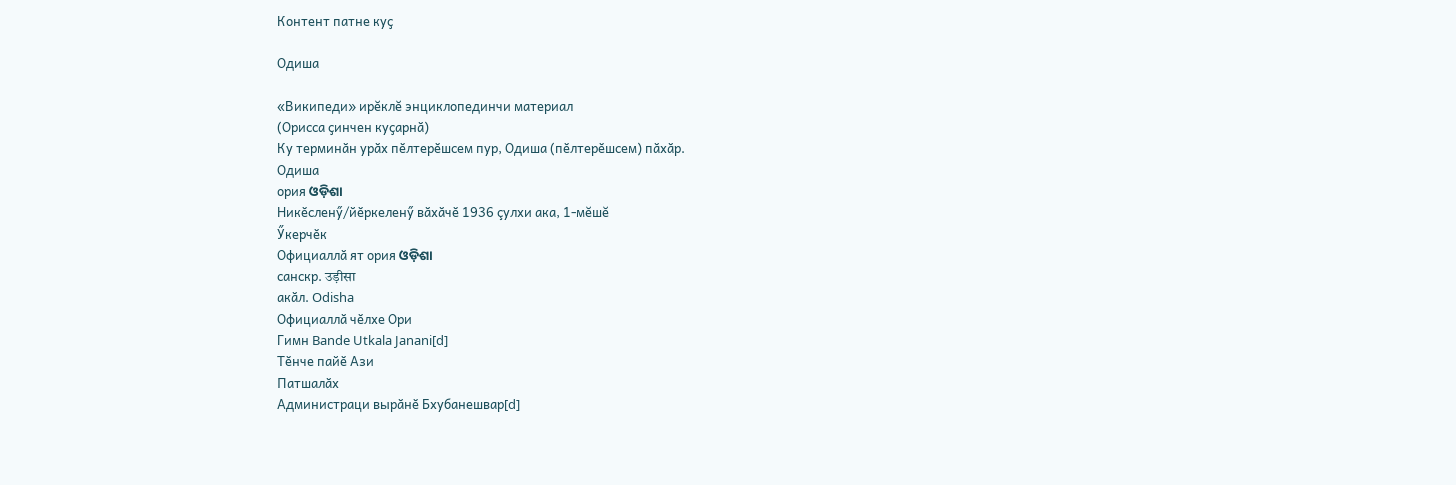Контент патне куҫ

Одиша

«Википеди» ирĕклĕ энциклопединчи материал
(Орисса ҫинчен куҫарнӑ)
Ку терминӑн урӑх пӗлтерӗшсем пур, Одиша (пӗлтерӗшсем) пӑхӑр.
Одиша
ория ଓଡ଼ିଶା
Никӗсленӳ/йӗркеленӳ вӑхӑчӗ 1936 çулхи ака, 1-мĕшĕ
Ӳкерчӗк
Официаллӑ ят ория ଓଡ଼ିଶା
санскр. उड़ीसा
акӑл. Odisha
Официаллӑ чӗлхе Ори
Гимн Bande Utkala Janani[d]
Тӗнче пайӗ Ази
Патшалӑх
Администраци вырӑнӗ Бхубанешвар[d]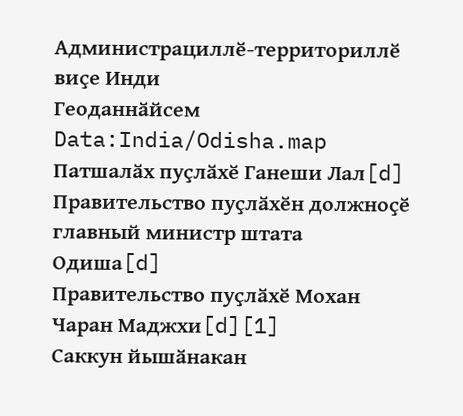Администрациллӗ-территориллӗ виҫе Инди
Геоданнӑйсем Data:India/Odisha.map
Патшалӑх пуҫлӑхӗ Ганеши Лал[d]
Правительство пуҫлӑхӗн должноҫӗ главный министр штата Одиша[d]
Правительство пуҫлӑхӗ Мохан Чаран Маджхи[d][1]
Саккун йышӑнакан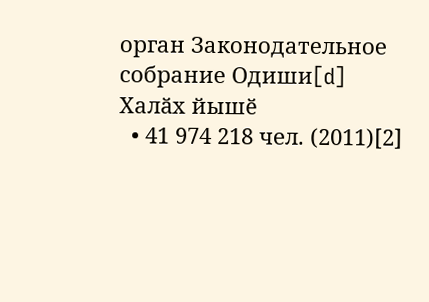орган Законодательное собрание Одиши[d]
Халӑх йышӗ
  • 41 974 218 чел. (2011)[2]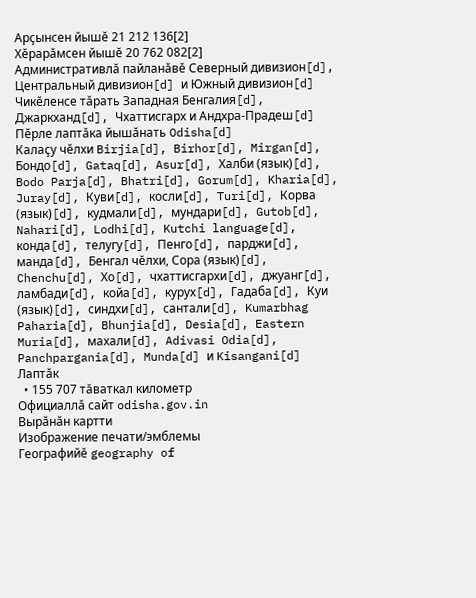Арҫынсен йышӗ 21 212 136[2]
Хӗрарӑмсен йышӗ 20 762 082[2]
Административлӑ пайланӑвӗ Северный дивизион[d], Центральный дивизион[d] и Южный дивизион[d]
Чикӗленсе тӑрать Западная Бенгалия[d], Джаркханд[d], Чхаттисгарх и Андхра-Прадеш[d]
Пӗрле лаптӑка йышӑнать Odisha[d]
Калаҫу чӗлхи Birjia[d], Birhor[d], Mirgan[d], Бондо[d], Gataq[d], Asur[d], Халби (язык)[d], Bodo Parja[d], Bhatri[d], Gorum[d], Kharia[d], Juray[d], Куви[d], косли[d], Turi[d], Корва (язык)[d], кудмали[d], мундари[d], Gutob[d], Nahari[d], Lodhi[d], Kutchi language[d], конда[d], телугу[d], Пенго[d], парджи[d], манда[d], Бенгал чĕлхи, Сора (язык)[d], Chenchu[d], Хо[d], чхаттисгархи[d], джуанг[d], ламбади[d], койа[d], курух[d], Гадаба[d], Куи (язык)[d], синдхи[d], сантали[d], Kumarbhag Paharia[d], Bhunjia[d], Desia[d], Eastern Muria[d], махали[d], Adivasi Odia[d], Panchpargania[d], Munda[d] и Kisangani[d]
Лаптӑк
  • 155 707 тăваткал километр
Официаллӑ сайт odisha.gov.in
Вырӑнӑн картти
Изображение печати/эмблемы
Географийӗ geography of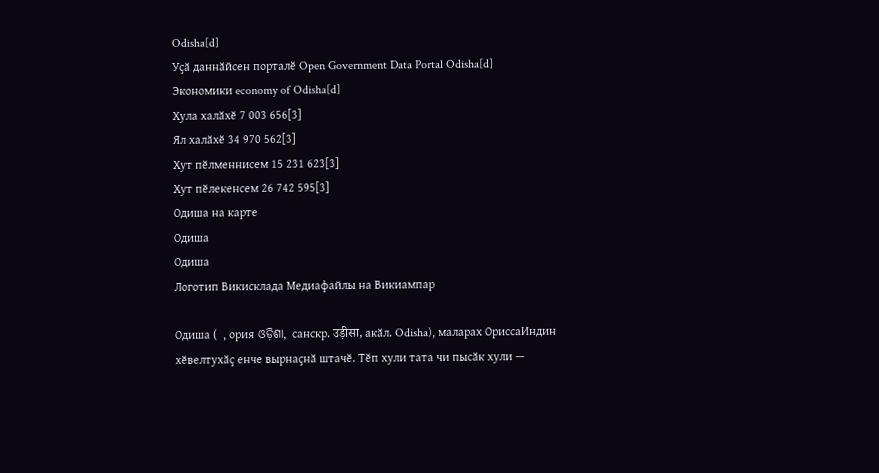Odisha[d]
Уҫӑ даннӑйсен порталӗ Open Government Data Portal Odisha[d]
Экономики economy of Odisha[d]
Хула халӑхӗ 7 003 656[3]
Ял халӑхӗ 34 970 562[3]
Хут пӗлменнисем 15 231 623[3]
Хут пӗлекенсем 26 742 595[3]
Одиша на карте
Одиша
Одиша
Логотип Викисклада Медиафайлы на Викиампар

Одиша (  , ория ଓଡ଼ିଶା, санскр. उड़ीसा, акӑл. Odisha), маларах ОриссаИндин хӗвелтухӑҫ енче вырнаҫнӑ штачӗ. Тӗп хули тата чи пысӑк хули —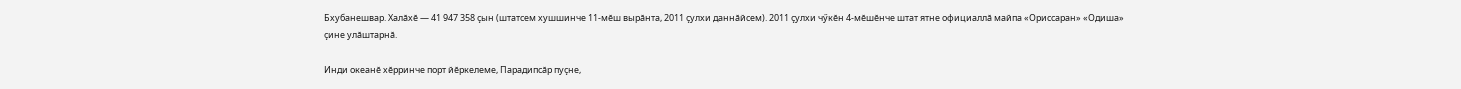Бхубанешвар. Халӑхӗ — 41 947 358 ҫын (штатсем хушшинче 11-мӗш вырӑнта, 2011 ҫулхи даннӑйсем). 2011 ҫулхи чӳкӗн 4-мӗшӗнче штат ятне официаллӑ майпа «Ориссаран» «Одиша» ҫине улӑштарнӑ.

Инди океанӗ хӗрринче порт йӗркелеме, Парадипсӑр пуҫне,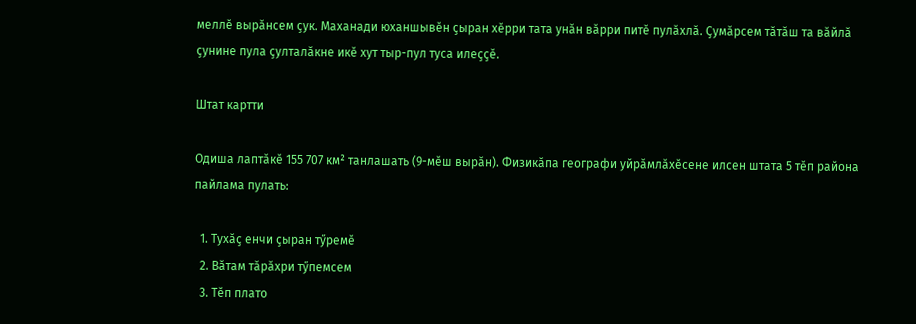меллӗ вырӑнсем ҫук. Маханади юханшывӗн ҫыран хӗрри тата унӑн вӑрри питӗ пулӑхлӑ. Ҫумӑрсем тӑтӑш та вӑйлӑ ҫунине пула ҫулталӑкне икӗ хут тыр-пул туса илеҫҫӗ.

Штат картти

Одиша лаптӑкӗ 155 707 км² танлашать (9-мӗш вырӑн). Физикӑпа географи уйрӑмлӑхӗсене илсен штата 5 тӗп района пайлама пулать:

  1. Тухӑҫ енчи ҫыран тӳремӗ
  2. Вӑтам тӑрӑхри тӳпемсем
  3. Тӗп плато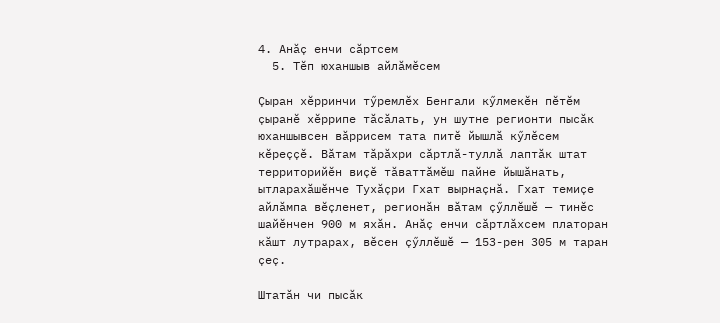4. Анӑҫ енчи сӑртсем
  5. Тӗп юханшыв айлӑмӗсем

Ҫыран хӗрринчи тӳремлӗх Бенгали кӳлмекӗн пӗтӗм ҫыранӗ хӗррипе тӑсӑлать, ун шутне регионти пысӑк юханшывсен вӑррисем тата питӗ йышлӑ кӳлӗсем кӗреҫҫӗ. Вӑтам тӑрӑхри сӑртлӑ-туллӑ лаптӑк штат территорийӗн виҫӗ тӑваттӑмӗш пайне йышӑнать, ытларахӑшӗнче Тухӑҫри Гхат вырнаҫнӑ. Гхат темиҫе айлӑмпа вӗҫленет, регионӑн вӑтам ҫӳллӗшӗ — тинӗс шайӗнчен 900 м яхӑн. Анӑҫ енчи сӑртлӑхсем платоран кӑшт лутрарах, вӗсен ҫӳллӗшӗ — 153-рен 305 м таран ҫеҫ.

Штатӑн чи пысӑк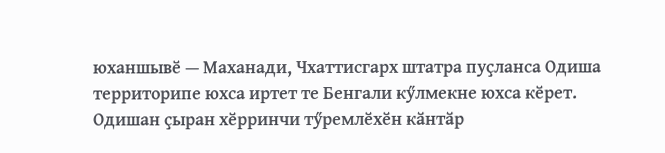юханшывӗ — Маханади, Чхаттисгарх штатра пуҫланса Одиша территорипе юхса иртет те Бенгали кӳлмекне юхса кӗрет. Одишан ҫыран хӗрринчи тӳремлӗхӗн кӑнтӑр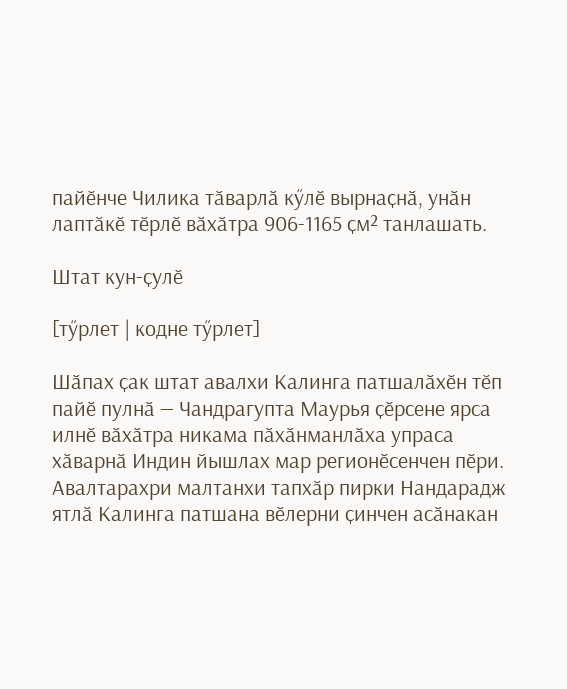пайӗнче Чилика тӑварлӑ кӳлӗ вырнаҫнӑ, унӑн лаптӑкӗ тӗрлӗ вӑхӑтра 906-1165 ҫм² танлашать.

Штат кун-ҫулӗ

[тӳрлет | кодне тӳрлет]

Шӑпах ҫак штат авалхи Калинга патшалӑхӗн тӗп пайӗ пулнӑ — Чандрагупта Маурья ҫӗрсене ярса илнӗ вӑхӑтра никама пӑхӑнманлӑха упраса хӑварнӑ Индин йышлах мар регионӗсенчен пӗри. Авалтарахри малтанхи тапхӑр пирки Нандарадж ятлӑ Калинга патшана вӗлерни ҫинчен асӑнакан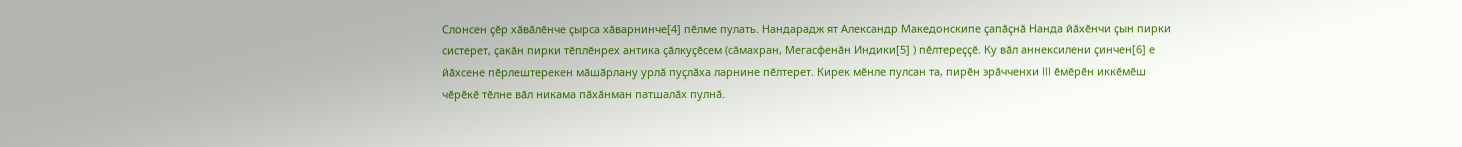Слонсен ҫӗр хӑвӑлӗнче ҫырса хӑварнинче[4] пӗлме пулать. Нандарадж ят Александр Македонскипе ҫапӑҫнӑ Нанда йӑхӗнчи ҫын пирки систерет, ҫакӑн пирки тӗплӗнрех антика ҫӑлкуҫӗсем (сӑмахран, Мегасфенӑн Индики[5] ) пӗлтереҫҫӗ. Ку вӑл аннексилени ҫинчен[6] е йӑхсене пӗрлештерекен мӑшӑрлану урлӑ пуҫлӑха ларнине пӗлтерет. Кирек мӗнле пулсан та, пирӗн эрӑчченхи III ӗмӗрӗн иккӗмӗш чӗрӗкӗ тӗлне вӑл никама пӑхӑнман патшалӑх пулнӑ.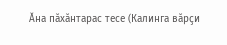Ӑна пӑхӑнтарас тесе (Калинга вӑрҫи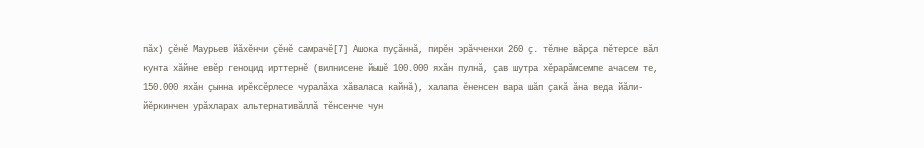пӑх) ҫӗнӗ Маурьев йӑхӗнчи ҫӗнӗ самрачӗ[7] Ашока пуҫӑннӑ, пирӗн эрӑчченхи 260 ҫ. тӗлне вӑрҫа пӗтерсе вӑл кунта хӑйне евӗр геноцид ирттернӗ (вилнисене йышӗ 100.000 яхӑн пулнӑ, ҫав шутра хӗрарӑмсемпе ачасем те, 150.000 яхӑн ҫынна ирӗксӗрлесе чуралӑха хӑваласа кайнӑ), халапа ӗненсен вара шӑп ҫакӑ ӑна веда йӑли-йӗркинчен урӑхларах альтернативӑллӑ тӗнсенче чун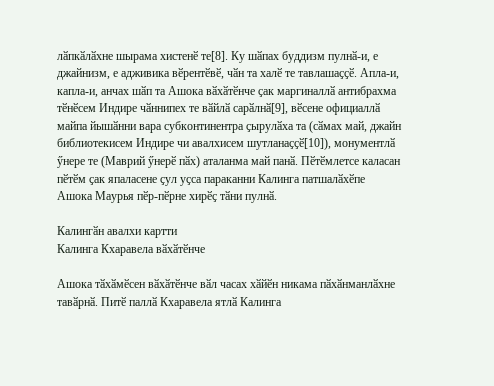лӑпкӑлӑхне шырама хистенӗ те[8]. Ку шӑпах буддизм пулнӑ-и, е джайнизм, е адживика вӗрентӗвӗ, чӑн та халӗ те тавлашаҫҫӗ. Апла-и, капла-и, анчах шӑп та Ашока вӑхӑтӗнче ҫак маргиналлӑ антибрахма тӗнӗсем Индире чӑннипех те вӑйлӑ сарӑлнӑ[9], вӗсене официаллӑ майпа йышӑнни вара субконтинентра ҫырулӑха та (сӑмах май, джайн библиотекисем Индире чи авалхисем шутланаҫҫӗ[10]), монументлӑ ӳнере те (Маврий ӳнерӗ пӑх) аталанма май панӑ. Пӗтӗмлетсе каласан пӗтӗм ҫак япаласене ҫул уҫса параканни Калинга патшалӑхӗпе Ашока Маурья пӗр-пӗрне хирӗҫ тӑни пулнӑ.

Калингӑн авалхи картти
Калинга Кхаравела вӑхӑтӗнче

Ашока тӑхӑмӗсен вӑхӑтӗнче вӑл часах хӑйӗн никама пӑхӑнманлӑхне тавӑрнӑ. Питӗ паллӑ Кхаравела ятлӑ Калинга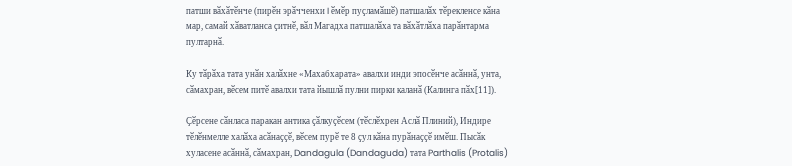патши вӑхӑтӗнче (пирӗн эрӑчченхи I ӗмӗр пуҫламӑшӗ) патшалӑх тӗрекленсе кӑна мар, самай хӑватланса ҫитнӗ, вӑл Магадха патшалӑха та вӑхӑтлӑха парӑнтарма пултарнӑ.

Ку тӑрӑха тата унӑн халӑхне «Махабхарата» авалхи инди эпосӗнче асӑннӑ, унта, сӑмахран, вӗсем питӗ авалхи тата йышлӑ пулни пирки каланӑ (Калинга пӑх[11]).

Ҫӗрсене сӑнласа паракан антика ҫӑлкуҫӗсем (тӗслӗхрен Аслӑ Плиний), Индире тӗлӗнмелле халӑха асӑнаҫҫӗ, вӗсем пурӗ те 8 ҫул кӑна пурӑнаҫҫӗ имӗш. Пысӑк хуласене асӑннӑ, сӑмахран, Dandagula (Dandaguda) тата Parthalis (Protalis)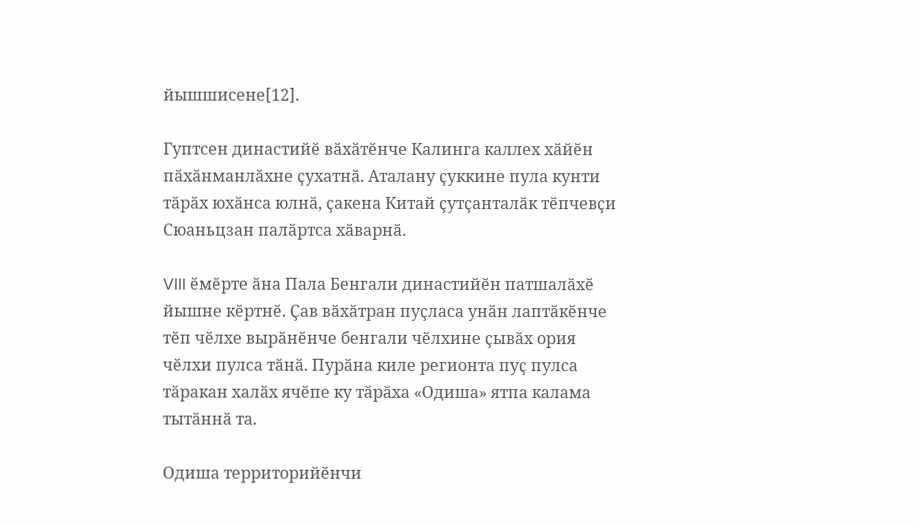йышшисене[12].

Гуптсен династийӗ вӑхӑтӗнче Калинга каллех хӑйӗн пӑхӑнманлӑхне ҫухатнӑ. Аталану ҫуккине пула кунти тӑрӑх юхӑнса юлнӑ, ҫакена Китай ҫутҫанталӑк тӗпчевҫи Сюаньцзан палӑртса хӑварнӑ.

VIII ӗмӗрте ӑна Пала Бенгали династийӗн патшалӑхӗ йышне кӗртнӗ. Ҫав вӑхӑтран пуҫласа унӑн лаптӑкӗнче тӗп чӗлхе вырӑнӗнче бенгали чӗлхине ҫывӑх ория чӗлхи пулса тӑнӑ. Пурӑна киле регионта пуҫ пулса тӑракан халӑх ячӗпе ку тӑрӑха «Одиша» ятпа калама тытӑннӑ та.

Одиша территорийӗнчи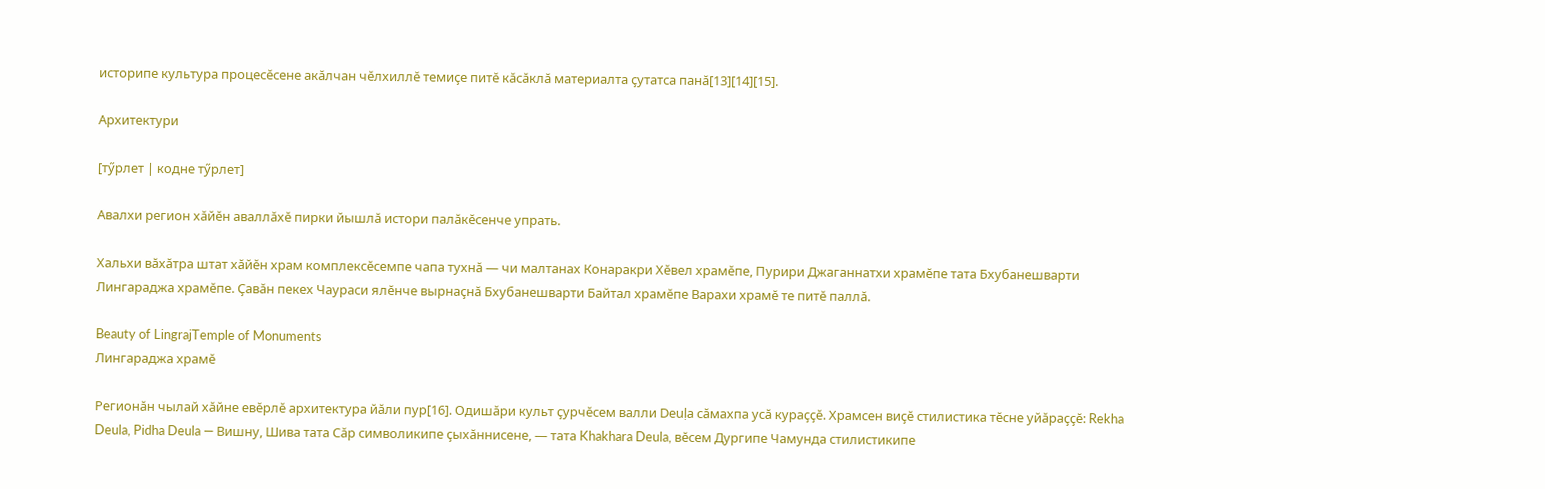историпе культура процесӗсене акӑлчан чӗлхиллӗ темиҫе питӗ кӑсӑклӑ материалта ҫутатса панӑ[13][14][15].

Архитектури

[тӳрлет | кодне тӳрлет]

Авалхи регион хӑйӗн аваллӑхӗ пирки йышлӑ истори палӑкӗсенче упрать.

Хальхи вӑхӑтра штат хӑйӗн храм комплексӗсемпе чапа тухнӑ — чи малтанах Конаракри Хӗвел храмӗпе, Пурири Джаганнатхи храмӗпе тата Бхубанешварти Лингараджа храмӗпе. Ҫавӑн пекех Чаураси ялӗнче вырнаҫнӑ Бхубанешварти Байтал храмӗпе Варахи храмӗ те питӗ паллӑ.

Beauty of LingrajTemple of Monuments
Лингараджа храмӗ

Регионӑн чылай хӑйне евӗрлӗ архитектура йӑли пур[16]. Одишӑри культ ҫурчӗсем валли Deuḷa сӑмахпа усӑ кураҫҫӗ. Храмсен виҫӗ стилистика тӗсне уйӑраҫҫӗ: Rekha Deula, Pidha Deula — Вишну, Шива тата Сӑр символикипе ҫыхӑннисене, — тата Khakhara Deula, вӗсем Дургипе Чамунда стилистикипе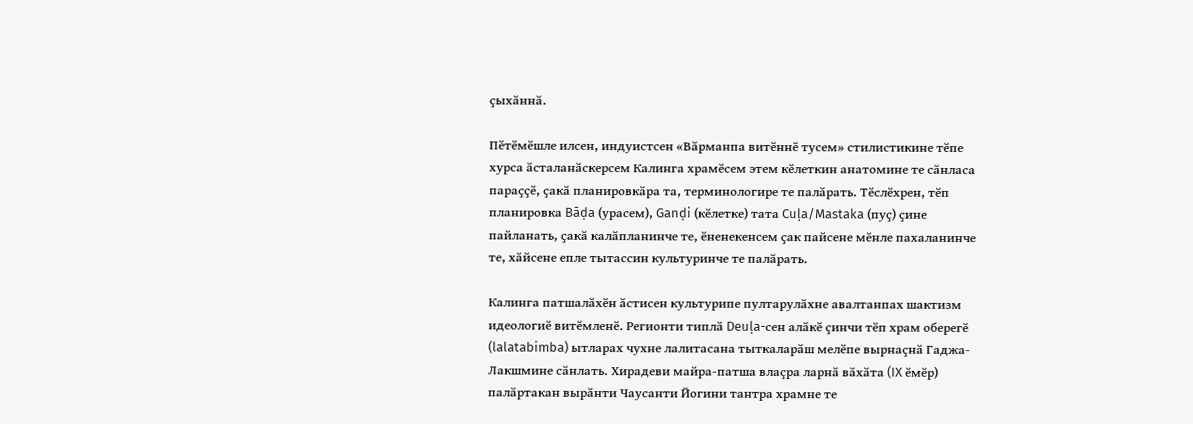ҫыхӑннӑ.

Пӗтӗмӗшле илсен, индуистсен «Вӑрманпа витӗннӗ тусем» стилистикине тӗпе хурса ӑсталанӑскерсем Калинга храмӗсем этем кӗлеткин анатомине те сӑнласа параҫҫӗ, ҫакӑ планировкӑра та, терминологире те палӑрать. Тӗслӗхрен, тӗп планировка Bāḍa (урасем), Ganḍi (кӗлетке) тата Cuḷa/Mastaka (пуҫ) ҫине пайланать, ҫакӑ калӑпланинче те, ӗненекенсем ҫак пайсене мӗнле пахаланинче те, хӑйсене епле тытассин культуринче те палӑрать.

Калинга патшалӑхӗн ӑстисен культурипе пултарулӑхне авалтанпах шактизм идеологиӗ витӗмленӗ. Регионти типлӑ Deuḷa-сен алӑкӗ ҫинчи тӗп храм оберегӗ (lalatabimba) ытларах чухне лалитасана тыткаларӑш мелӗпе вырнаҫнӑ Гаджа-Лакшмине сӑнлать. Хирадеви майра-патша влаҫра ларнӑ вӑхӑта (IX ӗмӗр) палӑртакан вырӑнти Чаусанти Йогини тантра храмне те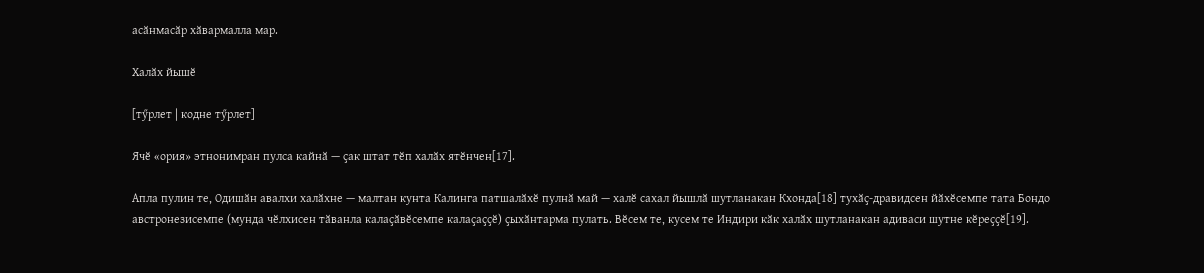асӑнмасӑр хӑвармалла мар.

Халӑх йышӗ

[тӳрлет | кодне тӳрлет]

Ячӗ «ория» этнонимран пулса кайнӑ — ҫак штат тӗп халӑх ятӗнчен[17].

Апла пулин те, Одишӑн авалхи халӑхне — малтан кунта Калинга патшалӑхӗ пулнӑ май — халӗ сахал йышлӑ шутланакан Кхонда[18] тухӑҫ-дравидсен йӑхӗсемпе тата Бондо австронезисемпе (мунда чӗлхисен тӑванла калаҫӑвӗсемпе калаҫаҫҫӗ) ҫыхӑнтарма пулать. Вӗсем те, кусем те Индири кӑк халӑх шутланакан адиваси шутне кӗреҫҫӗ[19].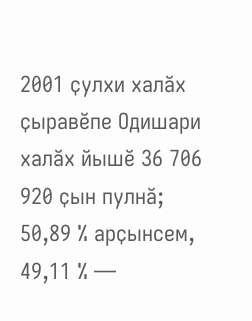2001 ҫулхи халӑх ҫыравӗпе Одишари халӑх йышӗ 36 706 920 ҫын пулнӑ; 50,89 % арҫынсем, 49,11 % —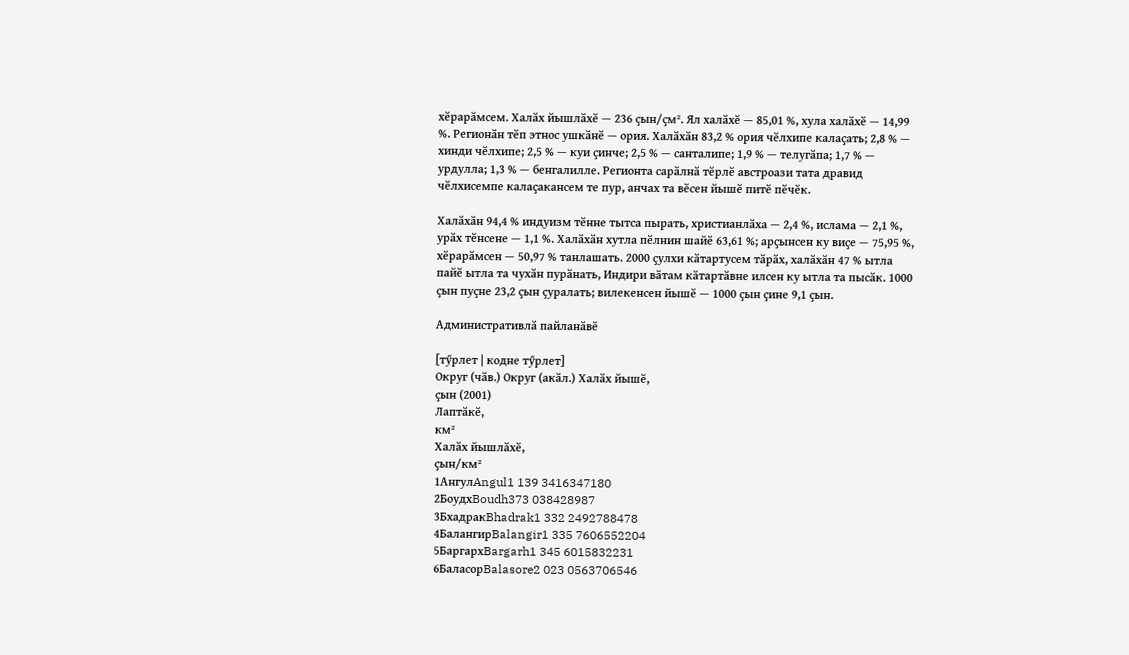хӗрарӑмсем. Халӑх йышлӑхӗ — 236 ҫын/ҫм². Ял халӑхӗ — 85,01 %, хула халӑхӗ — 14,99 %. Регионӑн тӗп этнос ушкӑнӗ — ория. Халӑхӑн 83,2 % ория чӗлхипе калаҫать; 2,8 % — хинди чӗлхипе; 2,5 % — куи ҫинче; 2,5 % — санталипе; 1,9 % — телугӑпа; 1,7 % — урдулла; 1,3 % — бенгалилле. Регионта сарӑлнӑ тӗрлӗ австроази тата дравид чӗлхисемпе калаҫакансем те пур, анчах та вӗсен йышӗ питӗ пӗчӗк.

Халӑхӑн 94,4 % индуизм тӗнне тытса пырать, христианлӑха — 2,4 %, ислама — 2,1 %, урӑх тӗнсене — 1,1 %. Халӑхӑн хутла пӗлнин шайӗ 63,61 %; арҫынсен ку виҫе — 75,95 %, хӗрарӑмсен — 50,97 % танлашать. 2000 ҫулхи кӑтартусем тӑрӑх, халӑхӑн 47 % ытла пайӗ ытла та чухӑн пурӑнать, Индири вӑтам кӑтартӑвне илсен ку ытла та пысӑк. 1000 ҫын пуҫне 23,2 ҫын ҫуралать; вилекенсен йышӗ — 1000 ҫын ҫине 9,1 ҫын.

Административлӑ пайланӑвӗ

[тӳрлет | кодне тӳрлет]
Округ (чӑв.) Округ (акӑл.) Халӑх йышӗ,
ҫын (2001)
Лаптӑкӗ,
км²
Халӑх йышлӑхӗ,
ҫын/км²
1АнгулAngul1 139 3416347180
2БоудхBoudh373 038428987
3БхадракBhadrak1 332 2492788478
4БалангирBalangir1 335 7606552204
5БаргархBargarh1 345 6015832231
6БаласорBalasore2 023 0563706546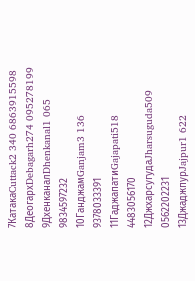7КатакаCuttack2 340 6863915598
8ДеогархDebagarh274 095278199
9ДхенканалDhenkanal1 065 9834597232
10ГанджамGanjam3 136 9378033391
11ГаджапатиGajapati518 4483056170
12ДжхарсугудаJharsuguda509 0562202231
13ДжаджпурJajpur1 622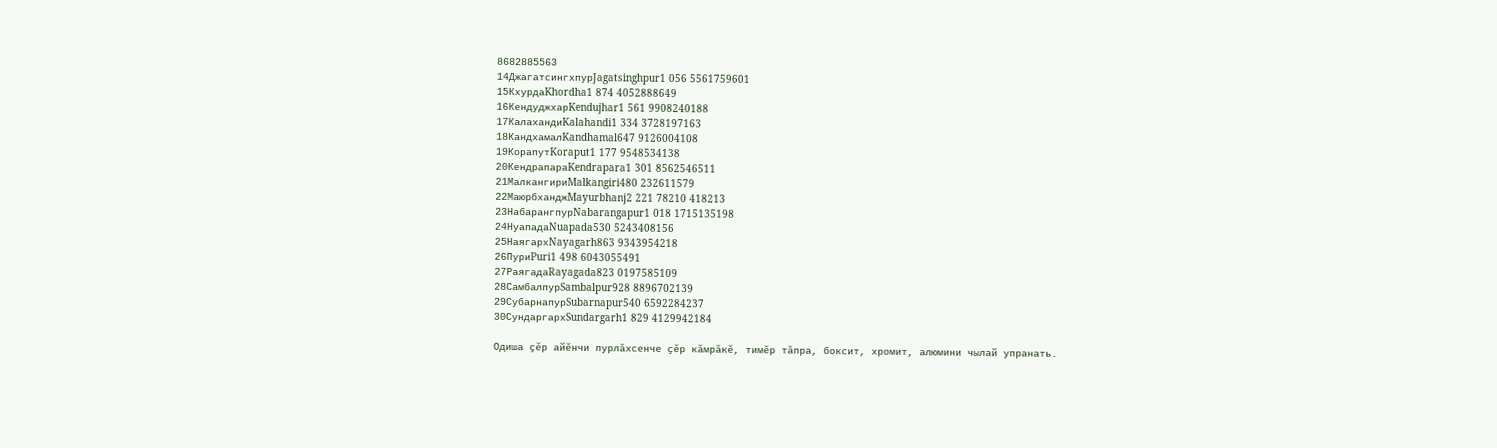8682885563
14ДжагатсингхпурJagatsinghpur1 056 5561759601
15КхурдаKhordha1 874 4052888649
16КендуджхарKendujhar1 561 9908240188
17КалахандиKalahandi1 334 3728197163
18КандхамалKandhamal647 9126004108
19КорапутKoraput1 177 9548534138
20КендрапараKendrapara1 301 8562546511
21МалкангириMalkangiri480 232611579
22МаюрбханджMayurbhanj2 221 78210 418213
23НабарангпурNabarangapur1 018 1715135198
24НуападаNuapada530 5243408156
25НаягархNayagarh863 9343954218
26ПуриPuri1 498 6043055491
27РаягадаRayagada823 0197585109
28СамбалпурSambalpur928 8896702139
29СубарнапурSubarnapur540 6592284237
30СундаргархSundargarh1 829 4129942184

Одиша ҫӗр айӗнчи пурлӑхсенче ҫӗр кӑмрӑкӗ, тимӗр тӑпра, боксит, хромит, алюмини чылай упранать.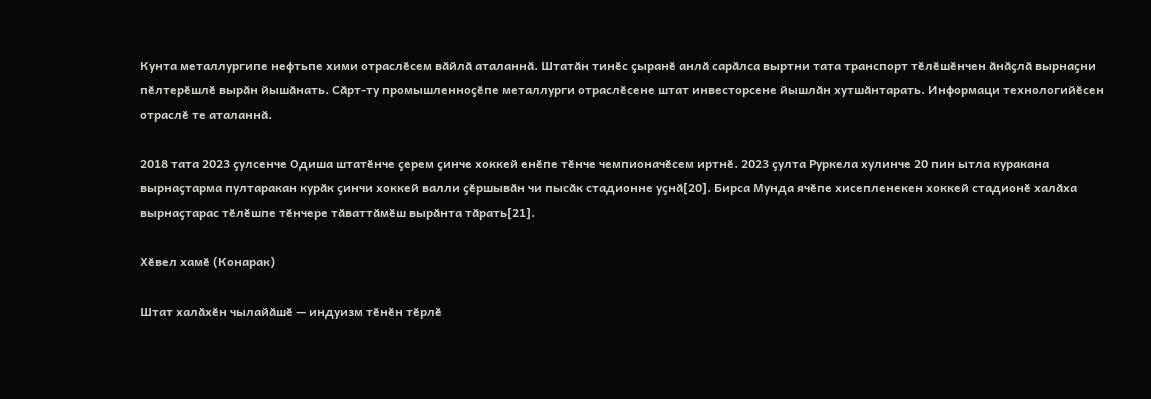Кунта металлургипе нефтьпе хими отраслӗсем вӑйлӑ аталаннӑ. Штатӑн тинӗс ҫыранӗ анлӑ сарӑлса выртни тата транспорт тӗлӗшӗнчен ӑнӑҫлӑ вырнаҫни пӗлтерӗшлӗ вырӑн йышӑнать. Сӑрт-ту промышленноҫӗпе металлурги отраслӗсене штат инвесторсене йышлӑн хутшӑнтарать. Информаци технологийӗсен отраслӗ те аталаннӑ.

2018 тата 2023 ҫулсенче Одиша штатӗнче ҫерем ҫинче хоккей енӗпе тӗнче чемпионачӗсем иртнӗ. 2023 ҫулта Руркела хулинче 20 пин ытла куракана вырнаҫтарма пултаракан курӑк ҫинчи хоккей валли ҫӗршывӑн чи пысӑк стадионне уҫнӑ[20]. Бирса Мунда ячӗпе хисепленекен хоккей стадионӗ халӑха вырнаҫтарас тӗлӗшпе тӗнчере тӑваттӑмӗш вырӑнта тӑрать[21].

Хӗвел хамӗ (Конарак)

Штат халӑхӗн чылайӑшӗ — индуизм тӗнӗн тӗрлӗ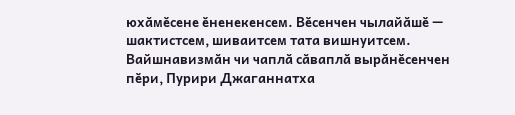юхӑмӗсене ӗненекенсем. Вӗсенчен чылайӑшӗ — шактистсем, шиваитсем тата вишнуитсем. Вайшнавизмӑн чи чаплӑ сӑваплӑ вырӑнӗсенчен пӗри, Пурири Джаганнатха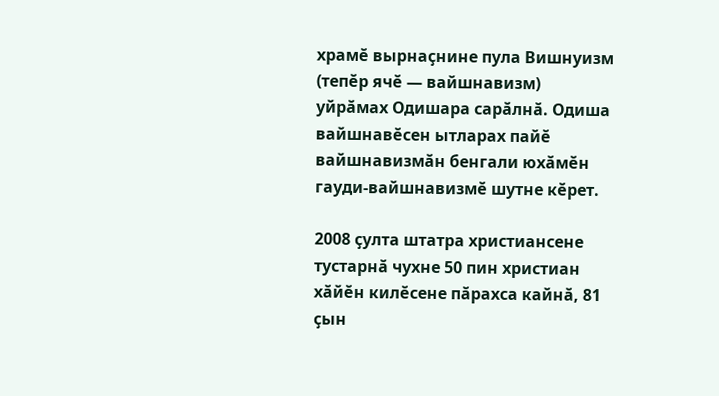храмӗ вырнаҫнине пула Вишнуизм (тепӗр ячӗ — вайшнавизм) уйрӑмах Одишара сарӑлнӑ. Одиша вайшнавӗсен ытларах пайӗ вайшнавизмӑн бенгали юхӑмӗн гауди-вайшнавизмӗ шутне кӗрет.

2008 ҫулта штатра христиансене тустарнӑ чухне 50 пин христиан хӑйӗн килӗсене пӑрахса кайнӑ, 81 ҫын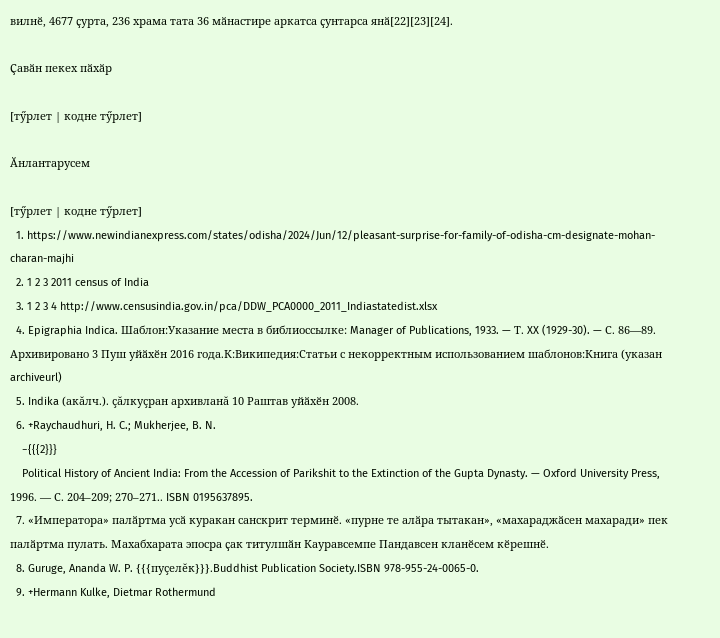вилнӗ, 4677 ҫурта, 236 храма тата 36 мӑнастире аркатса ҫунтарса янӑ[22][23][24].

Ҫавӑн пекех пӑхӑр

[тӳрлет | кодне тӳрлет]

Ӑнлантарусем

[тӳрлет | кодне тӳрлет]
  1. https://www.newindianexpress.com/states/odisha/2024/Jun/12/pleasant-surprise-for-family-of-odisha-cm-designate-mohan-charan-majhi
  2. 1 2 3 2011 census of India
  3. 1 2 3 4 http://www.censusindia.gov.in/pca/DDW_PCA0000_2011_Indiastatedist.xlsx
  4. Epigraphia Indica. Шаблон:Указание места в библиоссылке: Manager of Publications, 1933. — Т. XX (1929-30). — С. 86—89. Архивировано 3 Пуш уйӑхӗн 2016 года.К:Википедия:Статьи с некорректным использованием шаблонов:Книга (указан archiveurl)
  5. Indika (акăлч.). çăлкуçран архивланă 10 Раштав уйӑхӗн 2008.
  6. +Raychaudhuri, H. C.; Mukherjee, B. N.
    −{{{2}}}
    Political History of Ancient India: From the Accession of Parikshit to the Extinction of the Gupta Dynasty. — Oxford University Press, 1996. — С. 204–209; 270–271.. ISBN 0195637895.
  7. «Императора» палӑртма усӑ куракан санскрит терминӗ. «пурне те алӑра тытакан», «махараджӑсен махаради» пек палӑртма пулать. Махабхарата эпосра ҫак титулшӑн Кауравсемпе Пандавсен кланӗсем кӗрешнӗ.
  8. Guruge, Ananda W. P. {{{пуçелĕк}}}.Buddhist Publication Society.ISBN 978-955-24-0065-0.
  9. +Hermann Kulke, Dietmar Rothermund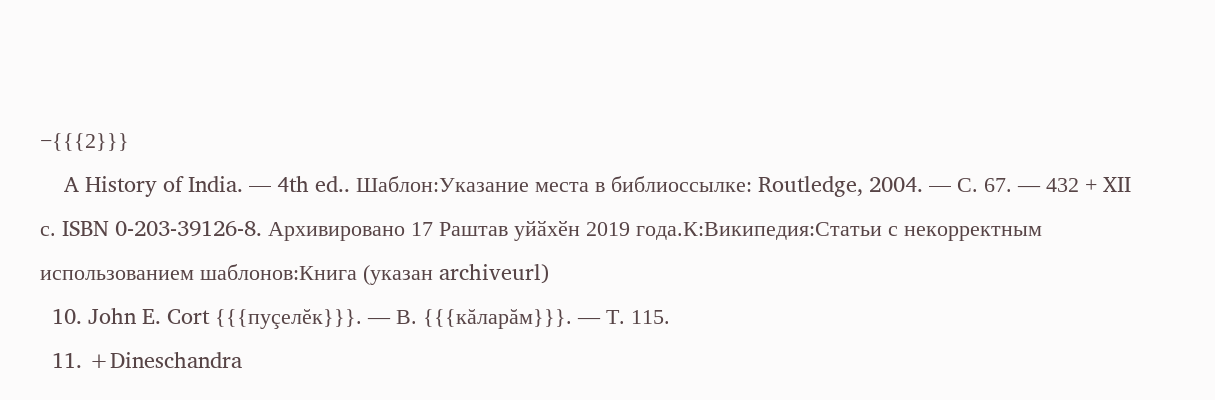−{{{2}}}
    A History of India. — 4th ed.. Шаблон:Указание места в библиоссылке: Routledge, 2004. — С. 67. — 432 + XII с. ISBN 0-203-39126-8. Архивировано 17 Раштав уйӑхӗн 2019 года.К:Википедия:Статьи с некорректным использованием шаблонов:Книга (указан archiveurl)
  10. John E. Cort {{{пуçелĕк}}}. — В. {{{кăларăм}}}. — Т. 115.
  11. +Dineschandra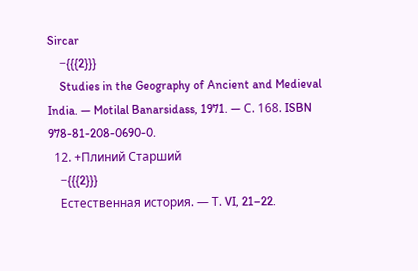Sircar
    −{{{2}}}
    Studies in the Geography of Ancient and Medieval India. — Motilal Banarsidass, 1971. — С. 168. ISBN 978-81-208-0690-0.
  12. +Плиний Старший
    −{{{2}}}
    Естественная история. — Т. VI, 21–22.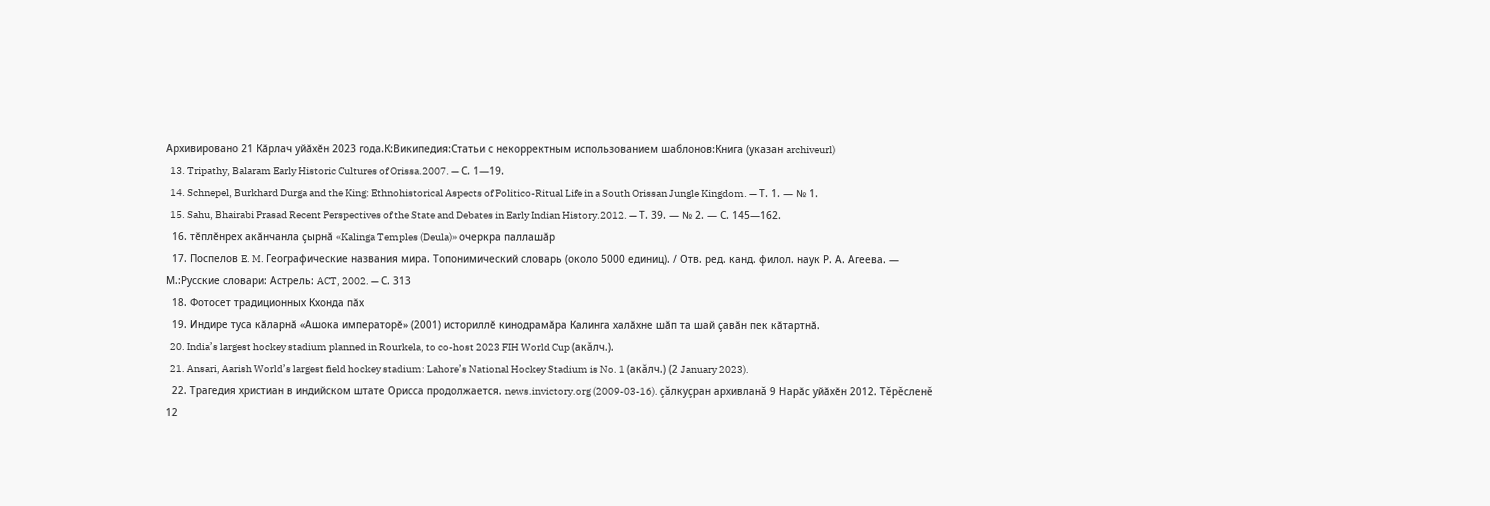Архивировано 21 Кӑрлач уйӑхӗн 2023 года.К:Википедия:Статьи с некорректным использованием шаблонов:Книга (указан archiveurl)
  13. Tripathy, Balaram Early Historic Cultures of Orissa.2007. — С. 1—19.
  14. Schnepel, Burkhard Durga and the King: Ethnohistorical Aspects of Politico-Ritual Life in a South Orissan Jungle Kingdom. — Т. 1. — № 1.
  15. Sahu, Bhairabi Prasad Recent Perspectives of the State and Debates in Early Indian History.2012. — Т. 39. — № 2. — С. 145—162.
  16. тӗплӗнрех акӑнчанла ҫырнӑ «Kalinga Temples (Deula)» очеркра паллашӑр
  17. Поспелов E. M. Географические названия мира. Топонимический словарь (около 5000 единиц). / Отв. ред. канд. филол. наук Р. А. Агеева. — М.:Русские словари: Астрель: ACT, 2002. — С. 313
  18. Фотосет традиционных Кхонда пӑх
  19. Индире туса кӑларнӑ «Ашока императорӗ» (2001) историллӗ кинодрамӑра Калинга халӑхне шӑп та шай ҫавӑн пек кӑтартнӑ.
  20. India’s largest hockey stadium planned in Rourkela, to co-host 2023 FIH World Cup (акăлч.).
  21. Ansari, Aarish World’s largest field hockey stadium: Lahore’s National Hockey Stadium is No. 1 (акăлч.) (2 January 2023).
  22. Трагедия христиан в индийском штате Орисса продолжается. news.invictory.org (2009-03-16). çăлкуçран архивланă 9 Нарӑс уйӑхӗн 2012. Тĕрĕсленĕ 12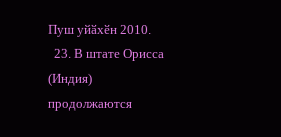Пуш уйӑхӗн 2010.
  23. В штате Орисса (Индия) продолжаются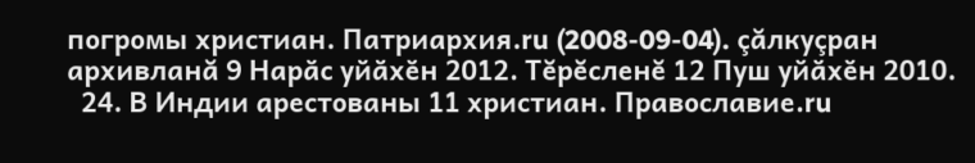погромы христиан. Патриархия.ru (2008-09-04). çăлкуçран архивланă 9 Нарӑс уйӑхӗн 2012. Тĕрĕсленĕ 12 Пуш уйӑхӗн 2010.
  24. В Индии арестованы 11 христиан. Православие.ru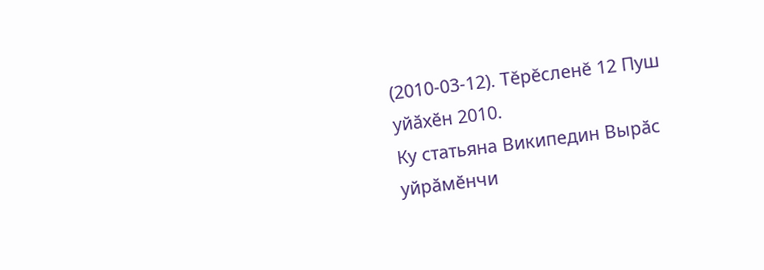(2010-03-12). Тĕрĕсленĕ 12 Пуш уйӑхӗн 2010.
Ку статьяна Википедин Вырӑс уйрӑмӗнчи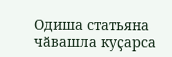Одиша статьяна чӑвашла куҫарса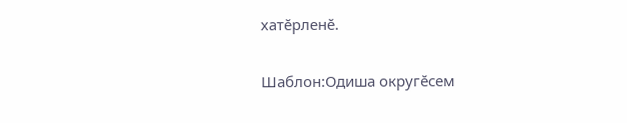хатӗрленӗ.

Шаблон:Одиша округӗсем